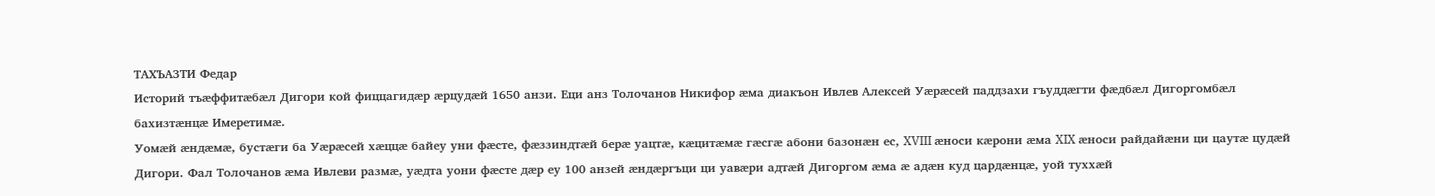ТАХЪАЗТИ Федар
Историй тъӕффитӕбӕл Дигори кой фиццагидӕр ӕрцудӕй 1650 анзи. Еци анз Толочанов Никифор ӕма диакъон Ивлев Алексей Уӕрӕсей паддзахи гъуддӕгти фӕдбӕл Дигоргомбӕл бахизтӕнцӕ Имеретимӕ.
Уомӕй ӕндӕмӕ, бустӕги ба Уӕрӕсей хӕццӕ байеу уни фӕсте, фӕззиндтӕй берӕ уацтӕ, кӕцитӕмӕ гӕсгӕ абони базонӕн ес, XVIII ӕноси кæрони ӕма XIX ӕноси райдайӕни ци цаутӕ цудӕй Дигори. Фал Толочанов ӕма Ивлеви размӕ, уӕдта уони фӕсте дӕр еу 100 анзей ӕндӕргъци ци уавӕри адтӕй Дигоргом ӕма ӕ адӕн куд цардӕнцӕ, уой туххӕй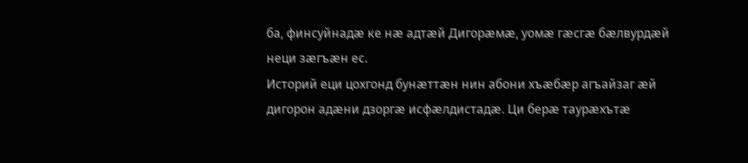ба, финсуйнадӕ ке нӕ адтӕй Дигорӕмӕ, уомӕ гӕсгӕ бӕлвурдӕй неци зӕгъӕн ес.
Историй еци цохгонд бунӕттӕн нин абони хъӕбӕр агъайзаг ӕй дигорон адӕни дзоргӕ исфӕлдистадӕ. Ци берӕ таурӕхътӕ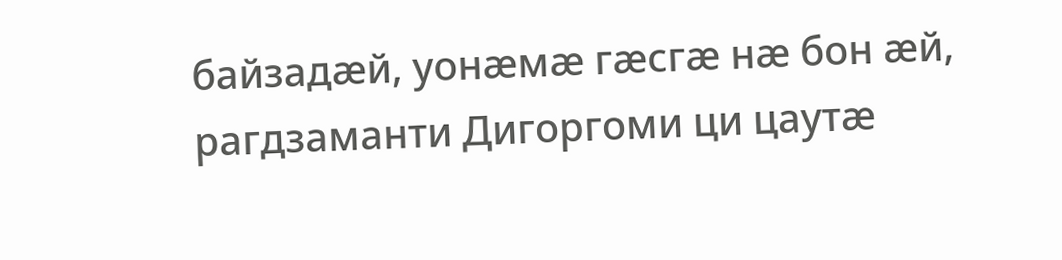байзадӕй, уонӕмӕ гӕсгӕ нӕ бон ӕй, рагдзаманти Дигоргоми ци цаутӕ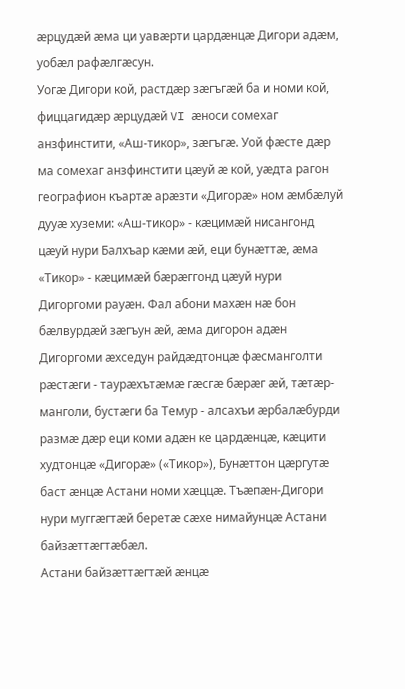ӕрцудӕй ӕма ци уавӕрти цардӕнцӕ Дигори адӕм, уобӕл рафӕлгӕсун.
Уогӕ Дигори кой, растдӕр зӕгъгӕй ба и номи кой, фиццагидӕр ӕрцудӕй VI ӕноси сомехаг анзфинстити, «Аш-тикор», зӕгъгӕ. Уой фӕсте дӕр ма сомехаг анзфинстити цӕуй ӕ кой, уӕдта рагон географион къартӕ арӕзти «Дигорӕ» ном ӕмбӕлуй дууӕ хуземи: «Аш-тикор» - кӕцимӕй нисангонд цӕуй нури Балхъар кӕми ӕй, еци бунӕттӕ, ӕма «Тикор» - кӕцимӕй бӕрӕггонд цӕуй нури Дигоргоми рауӕн. Фал абони махӕн нӕ бон бӕлвурдӕй зӕгъун ӕй, ӕма дигорон адӕн Дигоргоми ӕхседун райдӕдтонцӕ фӕсманголти рæстæги - таурӕхътӕмӕ гӕсгӕ бӕрӕг ӕй, тӕтӕр-манголи, бустӕги ба Темур - алсахъи ӕрбалӕбурди размӕ дӕр еци коми адӕн ке цардæнцæ, кӕцити худтонцӕ «Дигорӕ» («Тикор»), Бунӕттон цӕргутæ баст æнцæ Астани номи хӕццӕ. Тъӕпӕн-Дигори нури муггӕгтӕй беретӕ сæхе нимайунцӕ Астани байзӕттӕгтӕбӕл.
Астани байзӕттӕгтӕй ӕнцӕ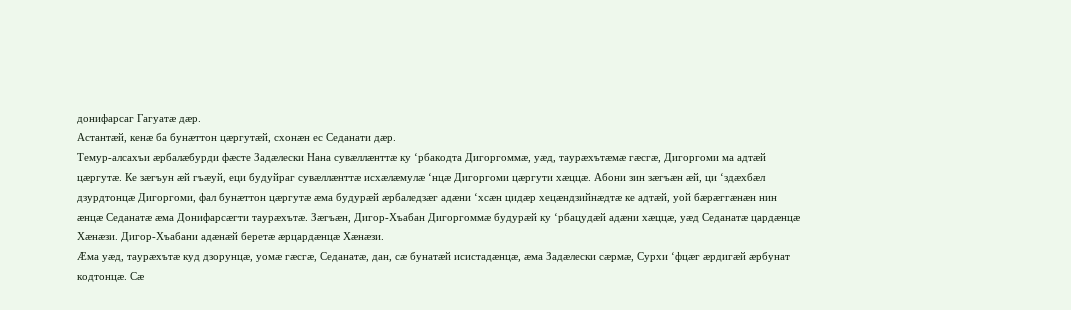донифарсаг Гагуатæ дæр.
Астантӕй, кенӕ ба бунӕттон цӕргутӕй, схонӕн ес Седанати дӕр.
Темур-алсахъи ӕрбалӕбурди фӕсте Задæлески Нана сувӕллӕнттӕ ку ‘рбакодта Дигоргоммӕ, уӕд, таурӕхътæмæ гæсгæ, Дигоргоми ма адтӕй цӕргутӕ. Ке зӕгъун ӕй гъæуй, еци будуйраг сувӕллӕнттӕ исхӕлӕмулӕ ‘нцӕ Дигоргоми цӕргути хӕццæ. Абони зин зӕгъӕн ӕй, ци ‘здӕхбӕл дзурдтонцӕ Дигоргоми, фал бунæттон цӕргутӕ ӕма будурӕй ӕрбаледзӕг адӕни ‘хсӕн цидӕр хецӕндзийнӕдтӕ ке адтӕй, уой бӕрӕггӕнӕн нин ӕнцӕ Седанатӕ æма Донифарсӕгти таурӕхътӕ. Зӕгъӕн, Дигор-Хъабан Дигоргоммӕ будурӕй ку ‘рбацудӕй адӕни хӕццӕ, уӕд Седанатӕ цардӕнцӕ Хӕнӕзи. Дигор-Хъабани адӕнӕй беретӕ ӕрцардӕнцӕ Хӕнӕзи.
Ӕма уӕд, таурӕхътӕ куд дзорунцӕ, уомӕ гӕсгӕ, Седанатӕ, дан, сæ бунатӕй исистадӕнцӕ, ӕма Задӕлески сӕрмӕ, Сурхи ‘фцӕг ӕрдигӕй ӕрбунат кодтонцӕ. Сӕ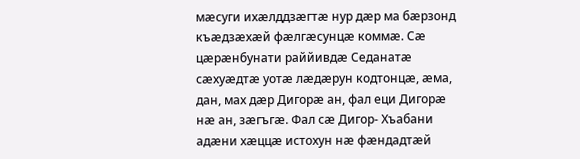мӕсуги ихӕлддзӕгтӕ нур дӕр ма бӕрзонд къӕдзӕхӕй фӕлгӕсунцӕ коммӕ. Сӕ цӕрӕнбунати раййивдӕ Седанатӕ сӕхуӕдтӕ уотӕ лӕдӕрун кодтонцӕ, ӕма, дан, мах дӕр Дигорӕ ан, фал еци Дигорӕ нӕ ан, зӕгъгӕ. Фал сӕ Дигор- Хъабани адӕни хӕццӕ истохун нӕ фӕндадтӕй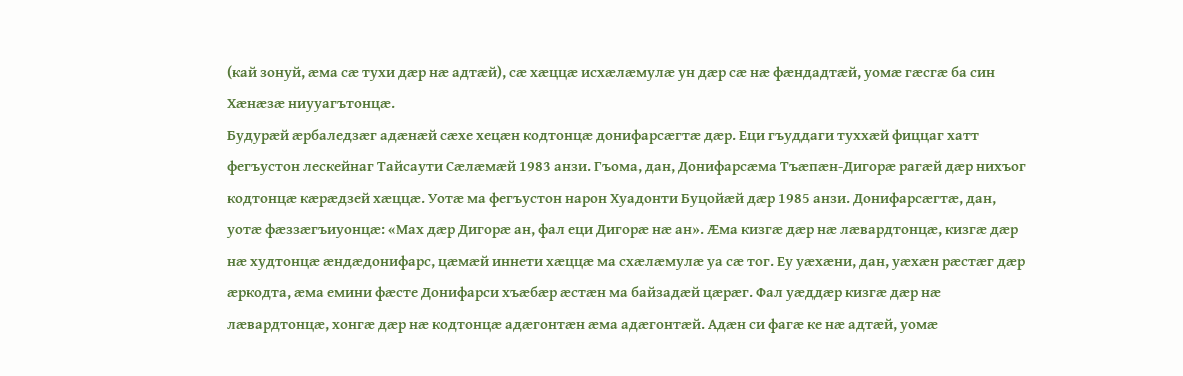(кай зонуй, ӕма сӕ тухи дӕр нӕ адтӕй), сӕ хӕццӕ исхӕлӕмулӕ ун дӕр сӕ нӕ фӕндадтӕй, уомӕ гӕсгӕ ба син Хӕнӕзӕ ниууагътонцӕ.
Будурӕй ӕрбаледзӕг адӕнӕй сӕхе хецӕн кодтонцӕ донифарсӕгтӕ дӕр. Еци гъуддаги туххӕй фиццаг хатт фегъустон лескейнаг Тайсаути Сӕлӕмӕй 1983 анзи. Гъома, дан, Донифарсӕма Тъӕпӕн-Дигорӕ рагӕй дӕр нихъог кодтонцӕ кӕрӕдзей хӕццӕ. Уотӕ ма фегъустон нарон Хуадонти Буцойӕй дӕр 1985 анзи. Донифарсӕгтӕ, дан, уотӕ фӕззӕгъиуонцӕ: «Мах дӕр Дигорӕ ан, фал еци Дигорӕ нӕ ан». Ӕма кизгӕ дӕр нӕ лӕвардтонцӕ, кизгӕ дӕр нӕ худтонцӕ ӕндӕдонифарс, цӕмӕй иннети хӕццӕ ма схӕлӕмулӕ уа сӕ тог. Еу уӕхӕни, дан, уӕхӕн рӕстӕг дӕр æркодта, ӕма емини фӕсте Донифарси хъӕбӕр ӕстӕн ма байзадӕй цӕрӕг. Фал уӕддӕр кизгӕ дӕр нӕ лӕвардтонцӕ, хонгӕ дӕр нӕ кодтонцӕ адӕгонтӕн ӕма адӕгонтӕй. Адӕн си фагӕ ке нӕ адтӕй, уомӕ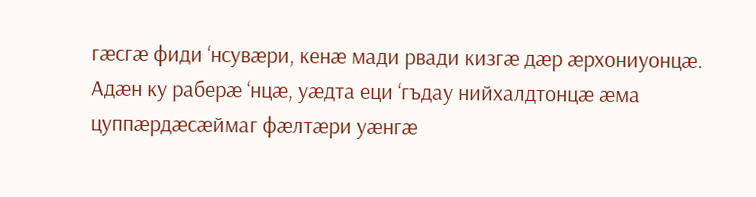гӕсгӕ фиди ‘нсувæри, кенæ мади рвади кизгæ дæр æрхониуонцӕ. Адӕн ку раберӕ ‘нцӕ, уӕдта еци ‘гъдау нийхалдтонцӕ ӕма цуппӕрдӕсӕймаг фӕлтӕри уӕнгӕ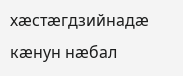хӕстæгдзийнадæ кӕнун нæбал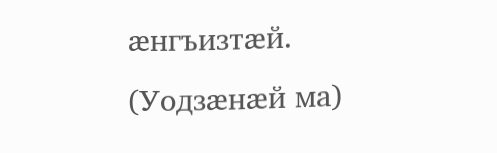ӕнгъизтӕй.
(Уодзæнæй ма)